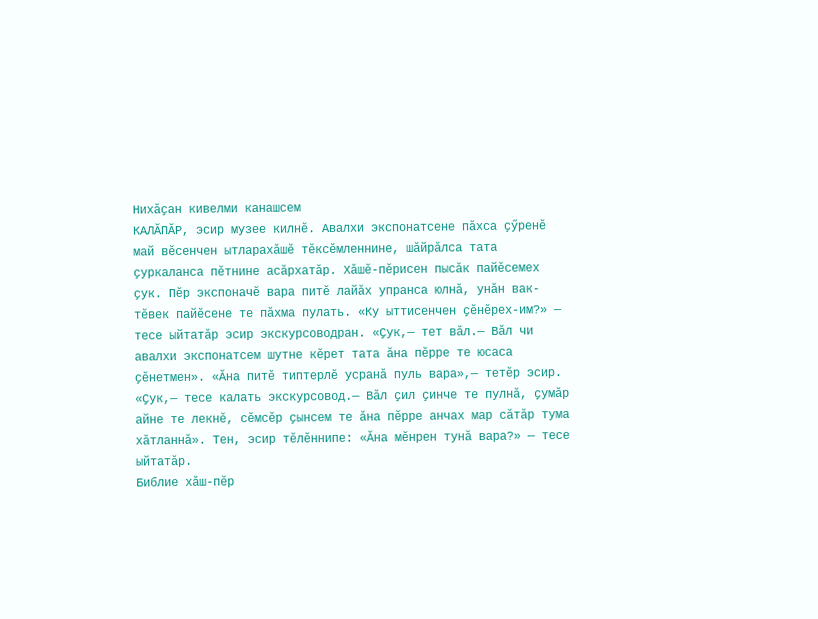Нихӑҫан кивелми канашсем
КАЛӐПӐР, эсир музее килнӗ. Авалхи экспонатсене пӑхса ҫӳренӗ май вӗсенчен ытларахӑшӗ тӗксӗмленнине, шӑйрӑлса тата ҫуркаланса пӗтнине асӑрхатӑр. Хӑшӗ-пӗрисен пысӑк пайӗсемех ҫук. Пӗр экспоначӗ вара питӗ лайӑх упранса юлнӑ, унӑн вак-тӗвек пайӗсене те пӑхма пулать. «Ку ыттисенчен ҫӗнӗрех-им?» — тесе ыйтатӑр эсир экскурсоводран. «Ҫук,— тет вӑл.— Вӑл чи авалхи экспонатсем шутне кӗрет тата ӑна пӗрре те юсаса ҫӗнетмен». «Ӑна питӗ типтерлӗ усранӑ пуль вара»,— тетӗр эсир. «Ҫук,— тесе калать экскурсовод.— Вӑл ҫил ҫинче те пулнӑ, ҫумӑр айне те лекнӗ, сӗмсӗр ҫынсем те ӑна пӗрре анчах мар сӑтӑр тума хӑтланнӑ». Тен, эсир тӗлӗннипе: «Ӑна мӗнрен тунӑ вара?» — тесе ыйтатӑр.
Библие хӑш-пӗр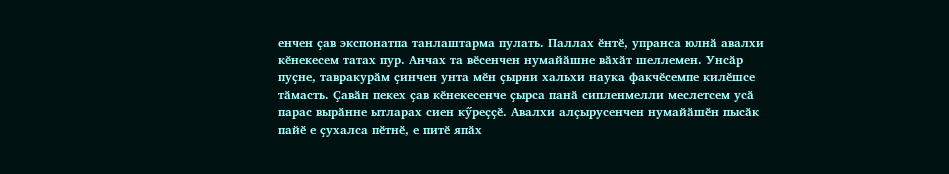енчен ҫав экспонатпа танлаштарма пулать. Паллах ӗнтӗ, упранса юлнӑ авалхи кӗнекесем татах пур. Анчах та вӗсенчен нумайӑшне вӑхӑт шеллемен. Унсӑр пуҫне, тавракурӑм ҫинчен унта мӗн ҫырни хальхи наука факчӗсемпе килӗшсе тӑмасть. Ҫавӑн пекех ҫав кӗнекесенче ҫырса панӑ сипленмелли меслетсем усӑ парас вырӑнне ытларах сиен кӳреҫҫӗ. Авалхи алҫырусенчен нумайӑшӗн пысӑк пайӗ е ҫухалса пӗтнӗ, е питӗ япӑх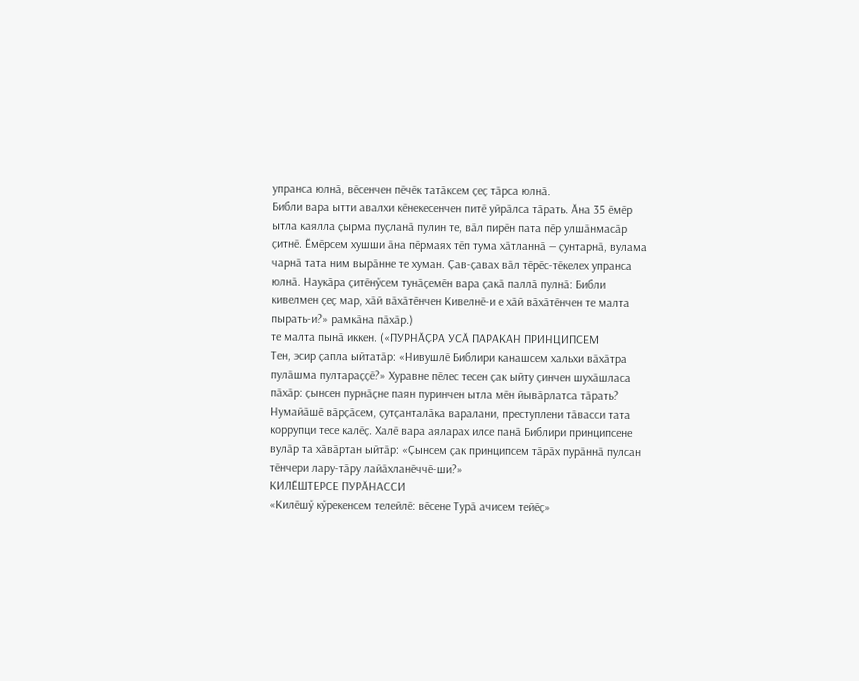упранса юлнӑ, вӗсенчен пӗчӗк татӑксем ҫеҫ тӑрса юлнӑ.
Библи вара ытти авалхи кӗнекесенчен питӗ уйрӑлса тӑрать. Ӑна 35 ӗмӗр ытла каялла ҫырма пуҫланӑ пулин те, вӑл пирӗн пата пӗр улшӑнмасӑр ҫитнӗ. Ӗмӗрсем хушши ӑна пӗрмаях тӗп тума хӑтланнӑ — ҫунтарнӑ, вулама чарнӑ тата ним вырӑнне те хуман. Ҫав-ҫавах вӑл тӗрӗс-тӗкелех упранса юлнӑ. Наукӑра ҫитӗнӳсем тунӑҫемӗн вара ҫакӑ паллӑ пулнӑ: Библи кивелмен ҫеҫ мар, хӑй вӑхӑтӗнчен Кивелнӗ-и е хӑй вӑхӑтӗнчен те малта пырать-и?» рамкӑна пӑхӑр.)
те малта пынӑ иккен. («ПУРНӐҪРА УСӐ ПАРАКАН ПРИНЦИПСЕМ
Тен, эсир ҫапла ыйтатӑр: «Нивушлӗ Библири канашсем хальхи вӑхӑтра пулӑшма пултараҫҫӗ?» Хуравне пӗлес тесен ҫак ыйту ҫинчен шухӑшласа пӑхӑр: ҫынсен пурнӑҫне паян пуринчен ытла мӗн йывӑрлатса тӑрать? Нумайӑшӗ вӑрҫӑсем, ҫутҫанталӑка варалани, преступлени тӑвасси тата коррупци тесе калӗҫ. Халӗ вара аяларах илсе панӑ Библири принципсене вулӑр та хӑвӑртан ыйтӑр: «Ҫынсем ҫак принципсем тӑрӑх пурӑннӑ пулсан тӗнчери лару-тӑру лайӑхланӗччӗ-ши?»
КИЛӖШТЕРСЕ ПУРӐНАССИ
«Килӗшӳ кӳрекенсем телейлӗ: вӗсене Турӑ ачисем тейӗҫ»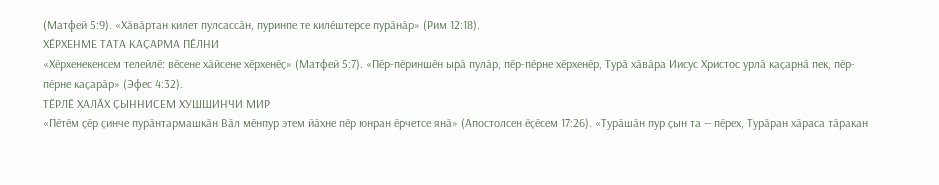(Матфей 5:9). «Хӑвӑртан килет пулсассӑн, пуринпе те килӗштерсе пурӑнӑр» (Рим 12:18).
ХӖРХЕНМЕ ТАТА КАҪАРМА ПӖЛНИ
«Хӗрхенекенсем телейлӗ: вӗсене хӑйсене хӗрхенӗҫ» (Матфей 5:7). «Пӗр-пӗриншӗн ырӑ пулӑр, пӗр-пӗрне хӗрхенӗр, Турӑ хӑвӑра Иисус Христос урлӑ каҫарнӑ пек, пӗр-пӗрне каҫарӑр» (Эфес 4:32).
ТӖРЛӖ ХАЛӐХ ҪЫННИСЕМ ХУШШИНЧИ МИР
«Пӗтӗм ҫӗр ҫинче пурӑнтармашкӑн Вӑл мӗнпур этем йӑхне пӗр юнран ӗрчетсе янӑ» (Апостолсен ӗҫӗсем 17:26). «Турӑшӑн пур ҫын та — пӗрех, Турӑран хӑраса тӑракан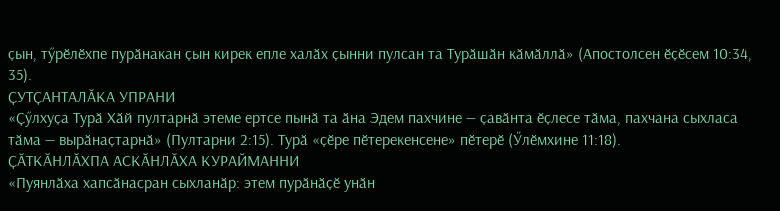ҫын, тӳрӗлӗхпе пурӑнакан ҫын кирек епле халӑх ҫынни пулсан та Турӑшӑн кӑмӑллӑ» (Апостолсен ӗҫӗсем 10:34, 35).
ҪУТҪАНТАЛӐКА УПРАНИ
«Ҫӳлхуҫа Турӑ Хӑй пултарнӑ этеме ертсе пынӑ та ӑна Эдем пахчине — ҫавӑнта ӗҫлесе тӑма, пахчана сыхласа тӑма — вырӑнаҫтарнӑ» (Пултарни 2:15). Турӑ «ҫӗре пӗтерекенсене» пӗтерӗ (Ӳлӗмхине 11:18).
ҪӐТКӐНЛӐХПА АСКӐНЛӐХА КУРАЙМАННИ
«Пуянлӑха хапсӑнасран сыхланӑр: этем пурӑнӑҫӗ унӑн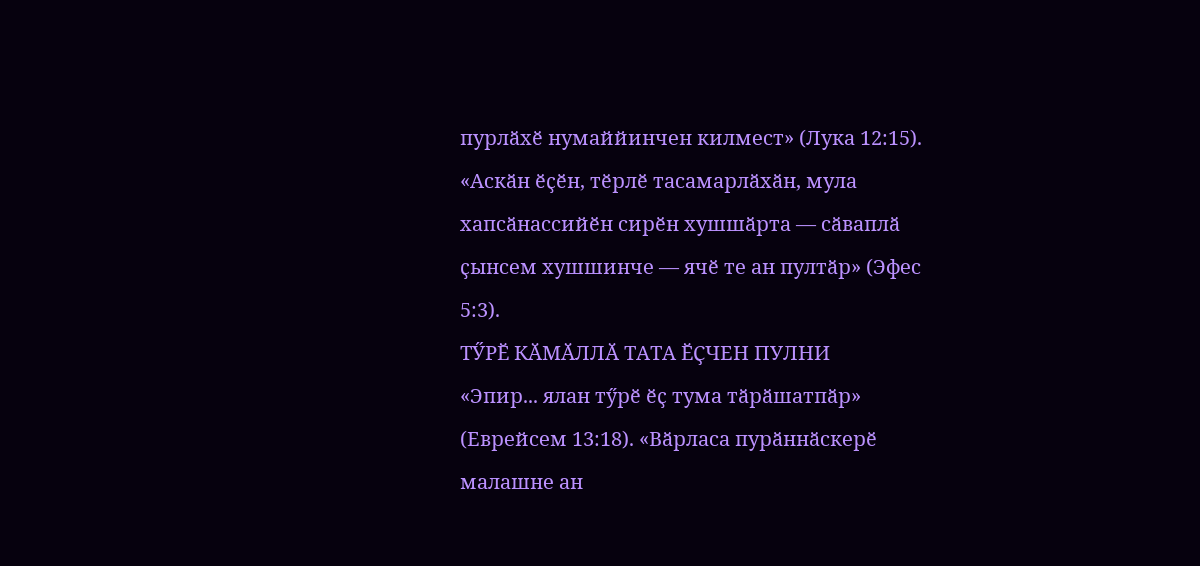пурлӑхӗ нумаййинчен килмест» (Лука 12:15). «Аскӑн ӗҫӗн, тӗрлӗ тасамарлӑхӑн, мула хапсӑнассийӗн сирӗн хушшӑрта — сӑваплӑ ҫынсем хушшинче — ячӗ те ан пултӑр» (Эфес 5:3).
ТӲРӖ КӐМӐЛЛӐ ТАТА ӖҪЧЕН ПУЛНИ
«Эпир... ялан тӳрӗ ӗҫ тума тӑрӑшатпӑр» (Еврейсем 13:18). «Вӑрласа пурӑннӑскерӗ малашне ан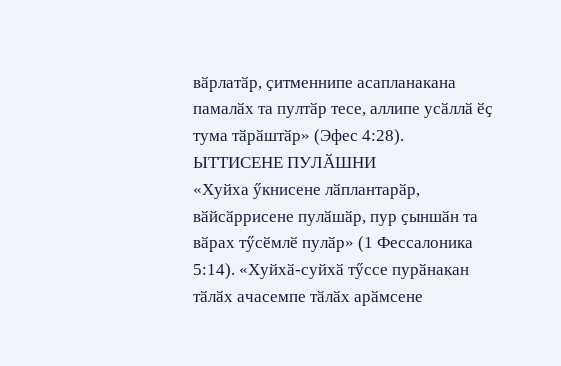вӑрлатӑр, ҫитменнипе асапланакана памалӑх та пултӑр тесе, аллипе усӑллӑ ӗҫ тума тӑрӑштӑр» (Эфес 4:28).
ЫТТИСЕНЕ ПУЛӐШНИ
«Хуйха ӳкнисене лӑплантарӑр, вӑйсӑррисене пулӑшӑр, пур ҫыншӑн та вӑрах тӳсӗмлӗ пулӑр» (1 Фессалоника 5:14). «Хуйхӑ-суйхӑ тӳссе пурӑнакан тӑлӑх ачасемпе тӑлӑх арӑмсене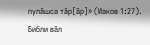пулӑшса тӑр[ӑр]» (Иаков 1:27).
Библи вӑл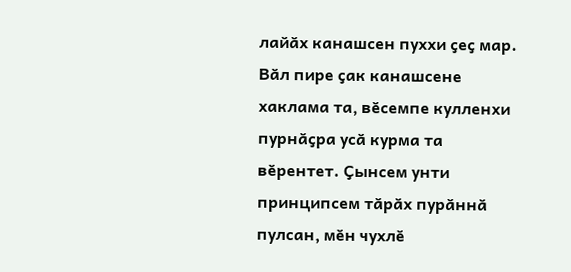лайӑх канашсен пуххи ҫеҫ мар. Вӑл пире ҫак канашсене хаклама та, вӗсемпе кулленхи пурнӑҫра усӑ курма та вӗрентет. Ҫынсем унти принципсем тӑрӑх пурӑннӑ пулсан, мӗн чухлӗ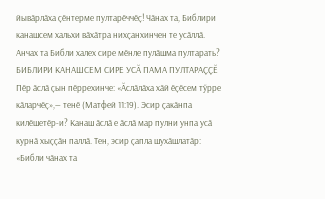йывӑрлӑха ҫӗнтерме пултарӗччӗҫ! Чӑнах та, Библири канашсем хальхи вӑхӑтра нихҫанхинчен те усӑллӑ. Анчах та Библи халех сире мӗнле пулӑшма пултарать?
БИБЛИРИ КАНАШСЕМ СИРЕ УСӐ ПАМА ПУЛТАРАҪҪӖ
Пӗр ӑслӑ ҫын пӗррехинче: «Ӑслӑлӑха хӑй ӗҫӗсем тӳрре кӑларчӗҫ»,— тенӗ (Матфей 11:19). Эсир ҫакӑнпа килӗшетӗр-и? Канаш ӑслӑ е ӑслӑ мар пулни унпа усӑ курнӑ хыҫҫӑн паллӑ. Тен, эсир ҫапла шухӑшлатӑр: «Библи чӑнах та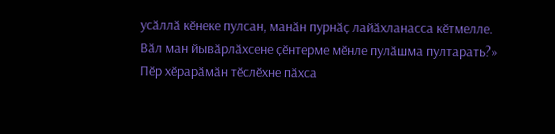усӑллӑ кӗнеке пулсан, манӑн пурнӑҫ лайӑхланасса кӗтмелле. Вӑл ман йывӑрлӑхсене ҫӗнтерме мӗнле пулӑшма пултарать?» Пӗр хӗрарӑмӑн тӗслӗхне пӑхса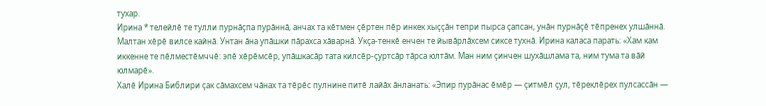тухар.
Ирина * телейлӗ те тулли пурнӑҫпа пурӑннӑ, анчах та кӗтмен ҫӗртен пӗр инкек хыҫҫӑн тепри пырса ҫапсан, унӑн пурнӑҫӗ тӗпренех улшӑннӑ. Малтан хӗрӗ вилсе кайнӑ. Унтан ӑна упӑшки пӑрахса хӑварнӑ. Укҫа-тенкӗ енчен те йывӑрлӑхсем сиксе тухнӑ. Ирина каласа парать: «Хам кам иккенне те пӗлместӗмччӗ: эпӗ хӗрӗмсӗр, упӑшкасӑр тата килсӗр-ҫуртсӑр тӑрса юлтӑм. Ман ним ҫинчен шухӑшлама та, ним тума та вӑй юлмарӗ».
Халӗ Ирина Библири ҫак сӑмахсем чӑнах та тӗрӗс пулнине питӗ лайӑх ӑнланать: «Эпир пурӑнас ӗмӗр — ҫитмӗл ҫул, тӗреклӗрех пулсассӑн —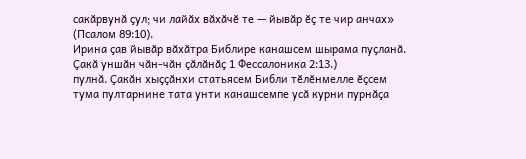сакӑрвунӑ ҫул; чи лайӑх вӑхӑчӗ те — йывӑр ӗҫ те чир анчах» (Псалом 89:10).
Ирина ҫав йывӑр вӑхӑтра Библире канашсем шырама пуҫланӑ. Ҫакӑ уншӑн чӑн-чӑн ҫӑлӑнӑҫ 1 Фессалоника 2:13.)
пулнӑ. Ҫакӑн хыҫҫӑнхи статьясем Библи тӗлӗнмелле ӗҫсем тума пултарнине тата унти канашсемпе усӑ курни пурнӑҫа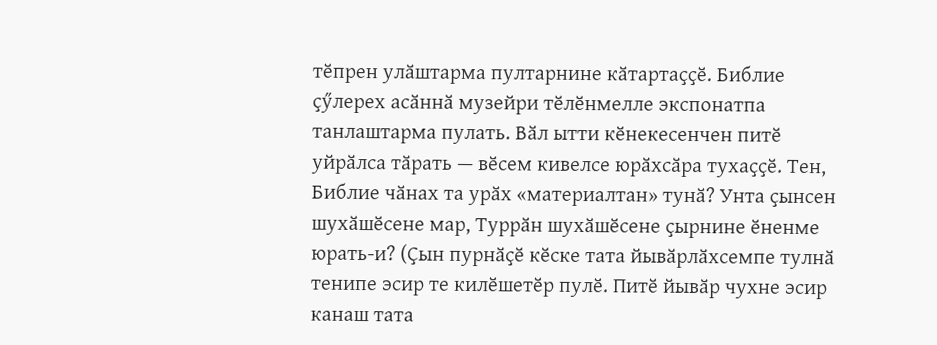тӗпрен улӑштарма пултарнине кӑтартаҫҫӗ. Библие ҫӳлерех асӑннӑ музейри тӗлӗнмелле экспонатпа танлаштарма пулать. Вӑл ытти кӗнекесенчен питӗ уйрӑлса тӑрать — вӗсем кивелсе юрӑхсӑра тухаҫҫӗ. Тен, Библие чӑнах та урӑх «материалтан» тунӑ? Унта ҫынсен шухӑшӗсене мар, Туррӑн шухӑшӗсене ҫырнине ӗненме юрать-и? (Ҫын пурнӑҫӗ кӗске тата йывӑрлӑхсемпе тулнӑ тенипе эсир те килӗшетӗр пулӗ. Питӗ йывӑр чухне эсир канаш тата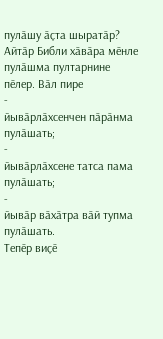пулӑшу ӑҫта шыратӑр?
Айтӑр Библи хӑвӑра мӗнле пулӑшма пултарнине пӗлер. Вӑл пире
-
йывӑрлӑхсенчен пӑрӑнма пулӑшать;
-
йывӑрлӑхсене татса пама пулӑшать;
-
йывӑр вӑхӑтра вӑй тупма пулӑшать.
Тепӗр виҫӗ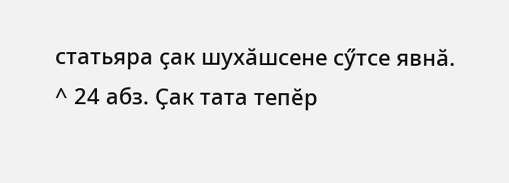статьяра ҫак шухӑшсене сӳтсе явнӑ.
^ 24 абз. Ҫак тата тепӗр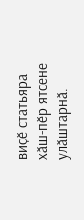виҫӗ статьяра хӑш-пӗр ятсене улӑштарнӑ.